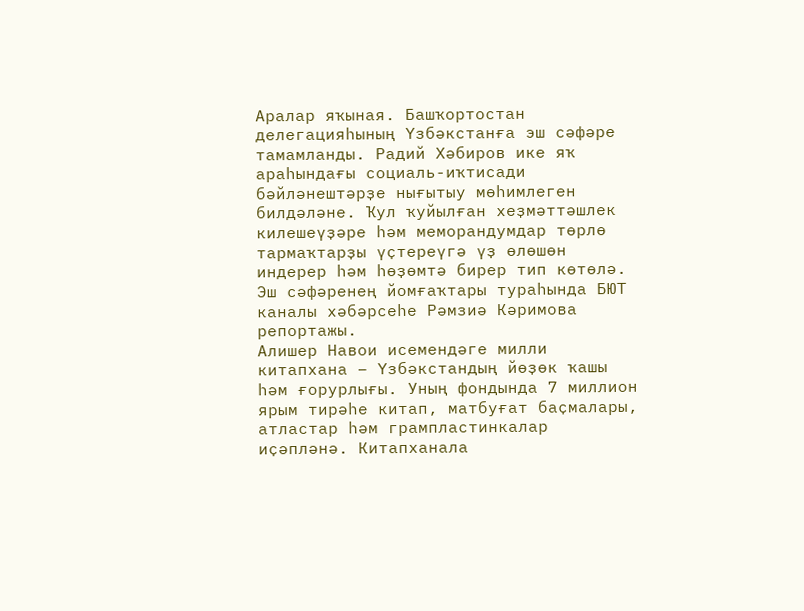Аралар яҡыная. Башҡортостан делегацияһының Үзбәкстанға эш сәфәре тамамланды. Радий Хәбиров ике яҡ араһындағы социаль-иҡтисади бәйләнештәрҙе нығытыу мөһимлеген билдәләне. Ҡул ҡуйылған хеҙмәттәшлек килешеүҙәре һәм меморандумдар төрлө тармаҡтарҙы үҫтереүгә үҙ өлөшөн индерер һәм һөҙөмтә бирер тип көтөлә. Эш сәфәренең йомғаҡтары тураһында БЮТ каналы хәбәрсеһе Рәмзиә Кәримова репортажы.
Алишер Навои исемендәге милли китапхана – Үзбәкстандың йөҙөк ҡашы һәм ғорурлығы. Уның фондында 7 миллион ярым тирәһе китап, матбуғат баҫмалары, атластар һәм грампластинкалар иҫәпләнә. Китапханала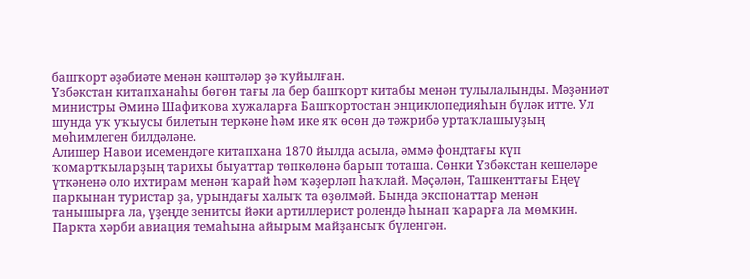башҡорт әҙәбиәте менән кәштәләр ҙә ҡуйылған.
Үзбәкстан китапханаһы бөгөн тағы ла бер башҡорт китабы менән тулылалынды. Мәҙәниәт министры Әминә Шафиҡова хужаларға Башҡортостан энциклопедияһын бүләк итте. Ул шунда уҡ уҡыусы билетын теркәне һәм ике яҡ өсөн дә тәжрибә уртаҡлашыуҙың мөһимлеген билдәләне.
Алишер Навои исемендәге китапхана 1870 йылда асыла, әммә фондтағы күп ҡомартҡыларҙың тарихы быуаттар төпкөлөнә барып тоташа. Сөнки Үзбәкстан кешеләре үткәненә оло ихтирам менән ҡарай һәм ҡәҙерләп һаҡлай. Мәҫәлән, Ташкенттағы Еңеү паркынан туристар ҙа, урындағы халыҡ та өҙөлмәй. Бында экспонаттар менән танышырға ла, үҙеңде зенитсы йәки артиллерист ролендә һынап ҡарарға ла мөмкин. Паркта хәрби авиация темаһына айырым майҙансыҡ бүленгән.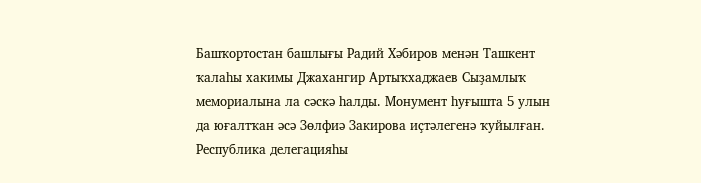Башҡортостан башлығы Радий Хәбиров менән Ташкент ҡалаһы хакимы Джахангир Артыҡхаджаев Сыҙамлыҡ мемориалына ла сәскә һалды. Монумент һуғышта 5 улын да юғалтҡан әсә Зөлфиә Закирова иҫтәлегенә ҡуйылған. Республика делегацияһы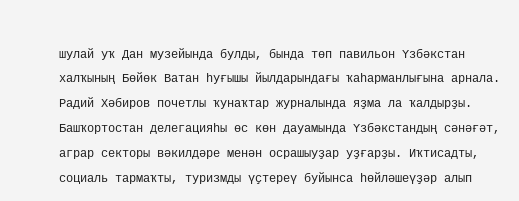шулай уҡ Дан музейында булды, бында төп павильон Үзбәкстан халҡының Бөйөк Ватан һуғышы йылдарындағы ҡаһарманлығына арнала. Радий Хәбиров почетлы ҡунаҡтар журналында яҙма ла ҡалдырҙы.
Башҡортостан делегацияһы өс көн дауамында Үзбәкстандың сәнәғәт, аграр секторы вәкилдәре менән осрашыуҙар уҙғарҙы. Иҡтисадты, социаль тармаҡты, туризмды үҫтереү буйынса һөйләшеүҙәр алып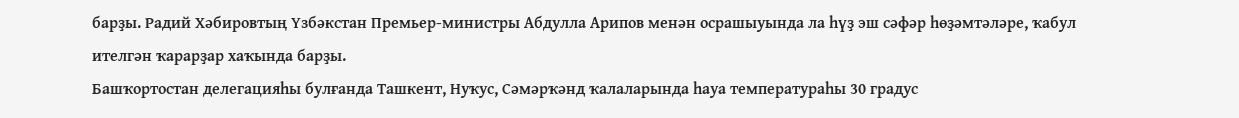барҙы. Радий Хәбировтың Үзбәкстан Премьер-министры Абдулла Арипов менән осрашыуында ла һүҙ эш сәфәр һөҙәмтәләре, ҡабул ителгән ҡарарҙар хаҡында барҙы.
Башҡортостан делегацияһы булғанда Ташкент, Нуҡус, Сәмәрҡәнд ҡалаларында һауа температураһы 30 градус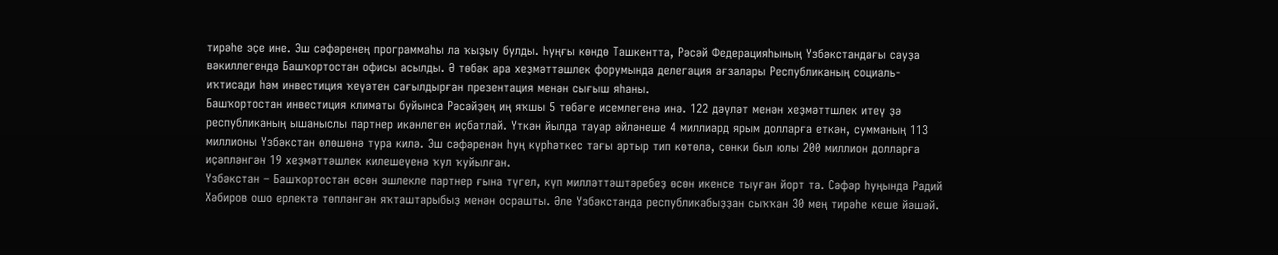тирәһе эҫе ине. Эш сәфәренең программаһы ла ҡыҙыу булды. Һуңғы көндө Ташкентта, Рәсәй Федерацияһының Үзбәкстандағы сауҙа вәкиллегендә Башҡортостан офисы асылды. Ә төбәк ара хеҙмәттәшлек форумында делегация ағзалары Республиканың социаль-иҡтисади һәм инвестиция ҡеүәтен сағылдырған презентация менән сығыш яһаны.
Башҡортостан инвестиция климаты буйынса Рәсәйҙең иң яҡшы 5 төбәге исемлегенә инә. 122 дәүләт менән хеҙмәттшлек итеү ҙә республиканың ышаныслы партнер икәнлеген иҫбатлай. Үткән йылда тауар әйләнеше 4 миллиард ярым долларға еткән, сумманың 113 миллионы Үзбәкстан өлөшөнә тура килә. Эш сәфәренән һуң күрһәткес тағы артыр тип көтөлә, сөнки был юлы 200 миллион долларға иҫәпләнгән 19 хеҙмәттәшлек килешеүенә ҡул ҡуйылған.
Үзбәкстан – Башҡортостан өсөн эшлекле партнер ғына түгел, күп милләттәштәребеҙ өсөн икенсе тыуған йорт та. Сәфәр һуңында Радий Хәбиров ошо ерлектә төпләнгән яҡташтарыбыҙ менән осрашты. Әле Үзбәкстанда республикабыҙҙан сыҡҡан 30 мең тирәһе кеше йәшәй.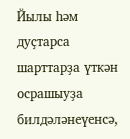Йылы һәм дуҫтарса шарттарҙа үткән осрашыуҙа билдәләнеүенсә,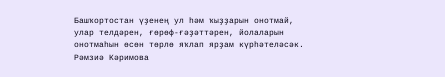Башҡортостан үҙенең ул һәм ҡыҙҙарын онотмай, улар телдәрен, ғөрөф-ғәҙәттәрен, йолаларын онотмаһын өсөн төрлө яҡлап ярҙам күрһәтеләсәк.
Рәмзиә Кәримова